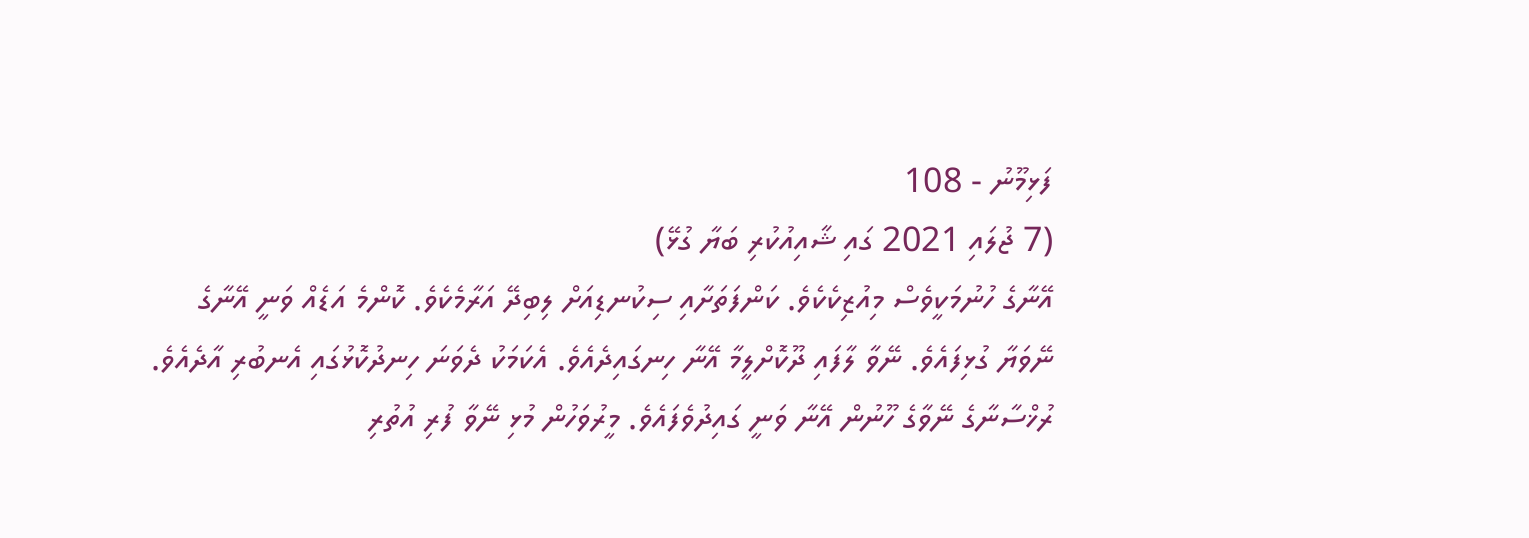ފަޅިމޫނު - 108
(7 ޖުލައި 2021 ގައި ޝާއިއުކުރި ބަޔާ ގުޅޭ)
އޭނާގެ ހުނުމަކީވެސް މިއުޒިކެކެވެ. ކަންފަތަށާއި ސިކުނޑިއަށް ލިބިދޭ އަރާމެކެވެ. ކޮންމެ އަޑެއް ވަނީ އޭނާގެ ނޭވަޔާ ގުޅިފައެވެ. ނޭވާ ލާފައި ދޫކޮށްލީމާ އޭނާ ހިނގައިދެއެވެ. އެކަމަކު ދެވަނަ ހިނދުކޮޅުގައި އެނބުރި އާދެއެވެ. ރުޚްސާނާގެ ނޭވާގެ ހޫނުން އޭނާ ވަނީ ގައިދުވެފައެވެ. މީރުވަހުން މުޅި ނޭވާ ފުރި އުތުރި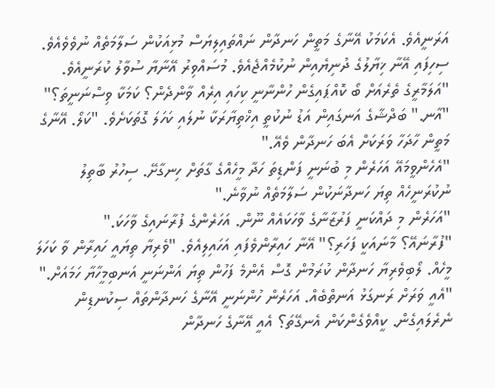އަރަނީއެވެ. އެކަމަކު އޭނާގެ މަތީން ހަނދާން ނައްތައިލިޔަސް މުޅިއަކުން ސަލާމަތެއް ނުވެވެއެވެ.
ސިހިފައި އޭނާ ޚިޔާލުގެ ދުނިޔެއިން ނުކުމެއްޖެއެވެ. މުސައްވިރު އޭނާޔާ ސުވާލު ކުރަނީއެވެ. "އަލަމާރީގެ ތެރެއަށް ބޯ ކޮއްޕައިގެން ހުންނާނީ ކިހައި އިރެއް ވާންދެން؟ ކަމަކާ ވިސްނަނީތަ؟"
"އާނ." ބަދްޝާގެ އަނގައިން އަޑު ނުކުތީ އިޚްތިޔާރަކާ ނުލައި ކަހަލަ ގޮތަކަށެވެ. "ކަލޯ. އޭނާގެ މަތީން ހާދަހާ ވަރަކަށް އެބަ ހަނދާން ވެއޭ."
"އެހެންވީމައޭ އަހަރެން މި ބުނަނީ ފަންޑިތަ ހަދާ މީހެއްގެ ގާތަށް ހިނގާށޭ. ސިހުރު ބާތިލު ނުކުރަނީހެއް ތިޔަ ހަނދާނަކުން ސަލާމަތެއް ނުވާނެ."
"އަހަރެން މި ދައްކަނީ ފަރުޒާނާގެ ވާހަކައެއް ނޫން. އަހަރެންގެ ފުރާނައިގެ ވާހަކަ."
"ފުރާނައޭ؟ މާނައަކީ ފަހަރި؟" އޭނާ ހައިރާންވެފައި އަހައިލިއެވެ. "ވެރިޔާ ތިޔައީ ހައިރާން ވާ ކަހަލަ މީހެއް. ލޯބިވެރިޔާ ހަނދާން ކުރަމުން ގޮސް އެންމެ ފަހުން ތިޔަ އަންނަނީ އަނބިމީހާޔާ ހަމައަށް."
"އެއީ ވަރަށް ރަނގަޅު އަނތްބެއް. އަހަރެން ހުންނަނީ އޭނާގެ ހަނދާންތައް ސިކުނޑިން ނެރެލައިގެން. ކީއްވެގެންކަން އެނގޭތަ؟ އެއީ އޭނާގެ ހަނދާން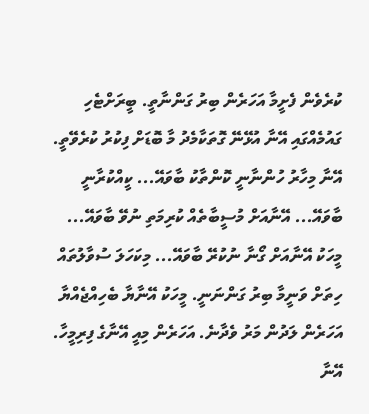ކުރެވެން ފެށީމާ އަހަރެން ބިރު ގަންނާތީ. ބީރަށްޓެހި ގައުމެއްގައި އޭނާ އުޅޭނޭ ގޮތަކާމެދު މާ ބޮޑަށް ފިކުރު ކުރެވޭތީ. އޭނާ މިހާރު ހުންނާނީ ކޮންތާކު ބާވައޭ... ކީއްކުރާނީ ބާވައޭ... އޭނާއަށް މުސީބާތެއް ކުރިމަތި ނުވޭ ބާވައޭ... މީހަކު އޭނާއަށް ގޯނާ ނުކުރޭ ބާވައޭ... މިކަހަލަ ސުވާލުތައް ހިތަށް ވަނީމާ ބިރު ގަންނަނީ. މީހަކު އޭނާޔާ ބެހިއްޖެއްޔާ އަހަރެން ލަދުން މަރު ވެދާނެ. އަހަރެން މިއީ އޭނާގެ ފިރިމީހާ. އޭނާ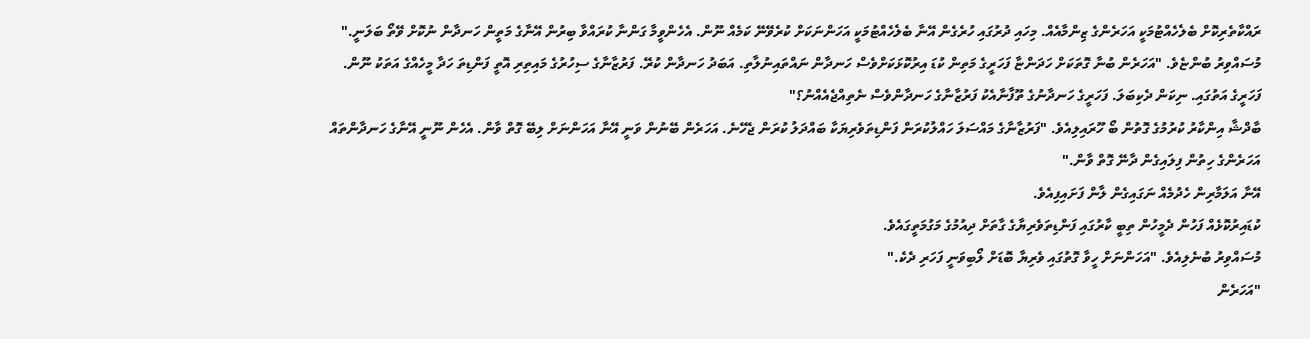ރައްކާތެރިކޮށް ބެލެހެއްޓުމަކީ އަހަރެންގެ ޒިންމާއެއް. މިހައި ދުރުގައި ހުރެގެން އޭނާ ބެލެހެއްޓުމަކީ އަހަންނަކަށް ކުރެވޭނޭ ކަމެއް ނޫން. އެހެންވީމާ ގަންނާ ކުރައްވާ ބިރުން އޭނާގެ މަތީން ހަނދާން ނުކޮށް ވޭތޯ ބަލަނީ."
މުސައްވިރު ބުންޏެވެ. "އަހަރެން ބުނާ ގޮތަކަށް ހަދަންޏާ ފަހަރީގެ މަތިން ކުޑަ އިރުކޮޅަކަށްވެސް ހަނދާން ނައްތައިނުލާތި. އަބަދު ހަނދާން ކުރޭ. ފަރުޒާނާގެ ސިހުރުގެ މައިތިރި އޮތީ ފަންޑިތަ ހަދާ މީހެއްގެ އަތަކު ނޫން. ފަހަރީގެ އަތުގައި. ނިކަން ދެކިބަލަ. ފަހަރީގެ ހަނދާނުގެ ތޫފާނާއެކު ފަރުޒާނާގެ ހަނދާންވެސް ނެތިއްޖެއެއްނު؟"
ބާދްޝާ އިންކާރު ކުރުމުގެ ގޮތުން ބޯ ހޫރައިލިއެވެ. "ފަރުޒާނާގެ މައްސަލަ ހައްލުކުރަން ފަންޑިތަވެރިޔަކާ ބައްދަލު ކުރަން ޖެހޭނެ. އަހަރެން ބޭނުން ވަނީ އޭނާ އަހަންނަށް ލިބޭ ގޮތް ވާން. އެހެން ނޫނީ އޭނާގެ ހަނދާންތައް އަހަރެންގެ ހިތުން ފިލައިގެން ދާނޭ ގޮތް ވާން."
އޭނާ އަލަމާރިން ހެދުމެއް ނަގައިގެން ލާން ފަށައިފިއެވެ.
ކުޑައިރުކޮޅެއް ފަހުން ދެމީހުން ތިބީ ކާރުގައި ފަންޑިތަވެރިޔާގެ ގާތަށް ދިއުމުގެ މަގުމަތީގައެވެ.
މުސައްވިރު ބުނެލިއެވެ. "އަހަންނަށް ހީވާ ގޮތުގައި ވެރިޔާ ބޮޑަށް ލޯބިވަނީ ފަހަރި ދެކެ."
"އަހަރެން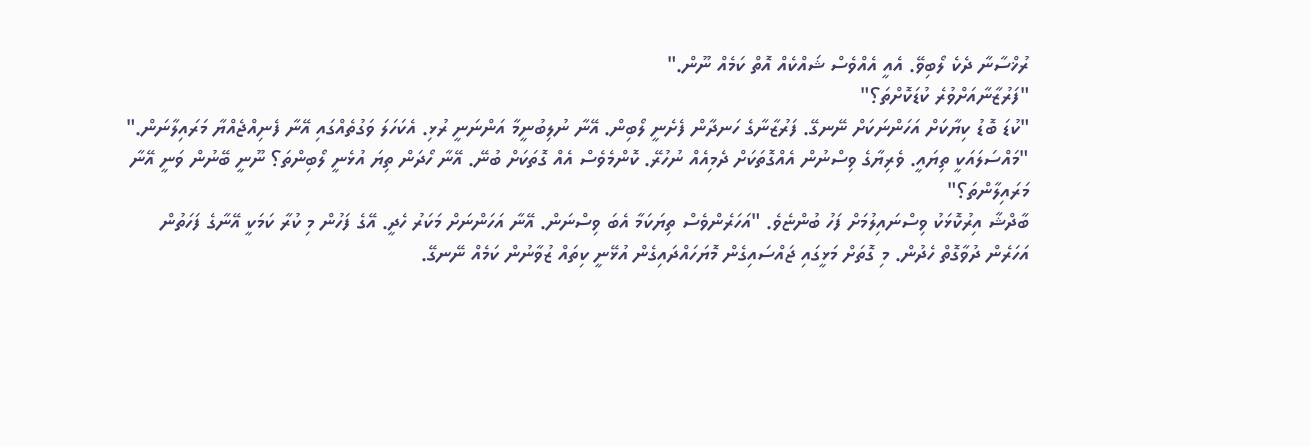ރުޚްސާނާ ދެކެ ލޯބިވޭ. އެއީ އެއްވެސް ޝައްކެއް އޮތް ކަމެއް ނޫން."
"ފަރުޒާނާއަށްވުރެ ކުޑަކޮށްތަ؟"
"ކުޑަ ބޮޑު ކިޔާކަށް އަހަންނަކަށް ނޭނގޭ. ފަރުޒާނާގެ ހަނދާން ފެށެނީ ލޯބިން. އޭނާ ނުލިބުނީމާ އަންނަނީ ރުޅި. އެކަހަލަ ވަގުތެއްގައި އޭނާ ފެނިއްޖެއްޔާ މަރައިލާނަން."
"މައްސަލައަކީ ތިޔައީ. ވެރިޔާގެ ވިސްނުން އެއްގޮތަކަށް ދެމިއެއް ނުހުރޭ. ކޮންމެވެސް އެއް ގޮތަކަށް ބުނޭ. އޭނާ ހޯދަން ތިޔަ އުޅެނީ ލޯބިންތަ؟ ނޫނީ ބޭނުން ވަނީ އޭނާ މަރައިލާންތަ؟"
ބާދްޝާ އިރުކޮޅަކު ވިސްނައިލުމަށް ފަހު ބުންޏެވެ. "އަހަރެންވެސް ތިޔަކަމާ އެބަ ވިސްނަން. އޭނާ އަހަންނަށް މަކަރު ހެދީ. އޭގެ ފަހުން މި ކުރާ ކަމަކީ އޭނާގެ ފަހަތުން އަހަރެން ދުވާގޮތް ހެދުން. މި ގޮތަށް މަޅީގައި ޖައްސައިގެން މޮޔަހައްދައިގެން އުޅޭނީ ކިތައް ޒުވާނުން ކަމެއް ނޭނގޭ.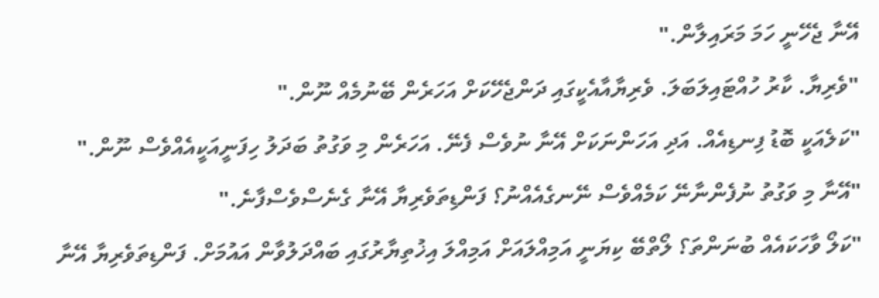އޭނާ ޖެހޭނީ ހަމަ މަރައިލާން."
"ވެރިޔާ. ކާރު ހުއްޓައިލަބަލަ. ވެރިޔާއާއެކީގައި ދަންޖެހޭކަށް އަހަރެން ބޭނުމެއް ނޫން."
"ކަލެއަކީ ބޮޑު ފިނޑިއެއް. އަދި އަހަންނަކަށް އޭނާ ނުވެސް ފެނޭ. އަހަރެން މި ވަގުތު ބަދަލު ހިފަނީއަކީއެއްވެސް ނޫން."
"އޭނާ މި ވަގުތު ނުފެންނާނޭ ކަމެއްވެސް ނޭނގެއެއްނު؟ ފަންޑިތަވެރިޔާ އޭނާ ގެނެސްވެސްފާނެ."
"ކަލޯ ވާހަކައެއް ބުނަންތަ؟ ލޯތްބޭ ކިޔަނީ އަމިއްލައަށް އަމިއްލަ އިޚުތިޔާރުގައި ބައްދަލުވާން އައުމަށް. ފަންޑިތަވެރިޔާ އޭނާ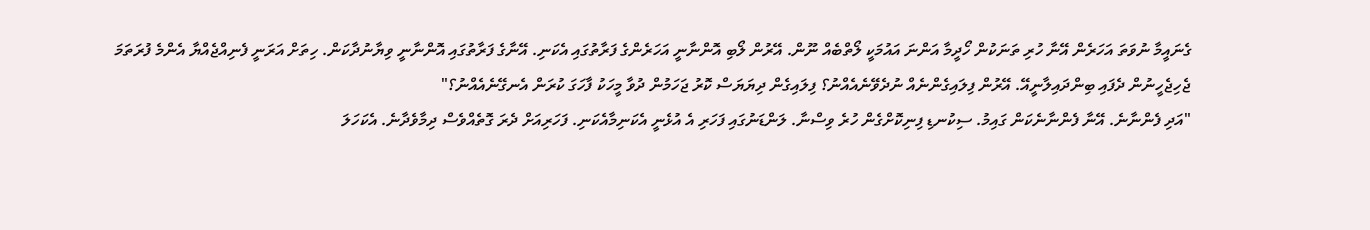ގެނައީމާ ނުވަތަ އަހަރެން އޭނާ ހުރި ތަނަކުން ހޯދީމާ އަންނަ އައުމަކީ ލޯތްބެއް ނޫން. އޭރުން ލޯބި އޮންނާނީ އަހަރެންގެ ފަރާތުގައި އެކަނި. އޭނާގެ ފަރާތުގައި އޮންނާނީ ވިޔާނުދާކަން. ހިތަށް އަރަނީ ފެނިއްޖެއްޔާ އެންމެ ފުރަތަމަ ޖެހިޖެހީނުން ދެފައި ބިންދައިލާނީއޭ. އޭރުން ފިލައިގެންނެއް ނުދެވޭނެއެއްނު؟ ފިލައިގެން ދިޔަޔަސް ކޮރު ޖަހަމުން ދުވާ މީހަކު ފާހަގަ ކުރަން އެނގޭނެއެއްނު؟"
"އަދި ފެންނާނެ. އޭނާ ފެންނާނެކަން ގައިމު. ސިކުނޑި ފިނިކޮށްގެން ހުރެ ވިސްނާ. ލަންޑަނުގައި ފަހަރި އެ އުޅެނީ އެކަނިމާއެކަނި. ފަހަރިއަށް ދެރަ ގޮތެއްވެސް ދިމާވެދާނެ. އެކަހަލަ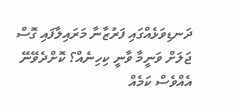ދަނޑިވަޅެއްގައި ފަރުޒާނާ މަރައިލާފައި ގޮސް ޖަލަށް ވަނީމާ ވާނީ ކިހިނެއް؟ ކޮށްދެވޭނޭ އެއްވެސް ކަމެއް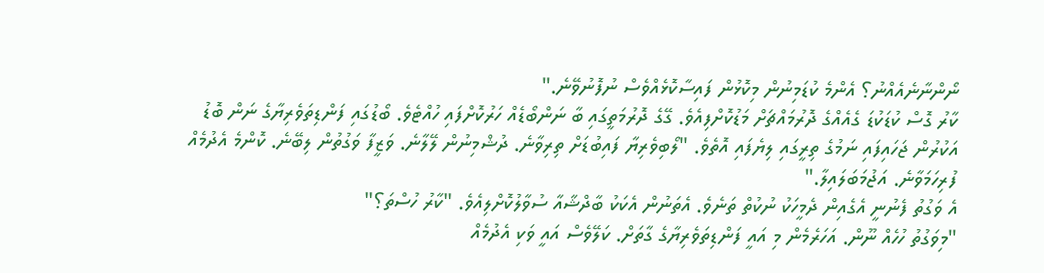ނޯންނާނެއެއްނު؟ އެންމެ ކުޑަމިނުން މިކޮޅުން ފައިސާކޮޅެއްވެސް ނުފޮނުވޭނެ."
ކާރު ގޮސް ކުޑަކުޑަ ގެއެއްގެ ދޮރުމައްޗަށް މަޑުކޮށްފިއެވެ. ގޭގެ ދޮރުމަތީގައި ބާ ނަންބޯޑެއް ހަރުކޮށްފައި ހުއްޓެވެ. ބޯޑުގައި ފަންޑިތަވެރިޔާގެ ނަން ބޮޑު އަކުރުން ޖަހައިފައި ނަމުގެ ތިރީގައި ލިޔެފައި އޮތެވެ. "ލޯބިވެރިޔާ ފައިބުޑަށް ތިރިވާނެ. ދުޝްމިނުން ލޭލާނެ. ވަޒީފާ ވަގުތުން ލިބޭނެ. ކޮންމެ އެދުމެއް ފުރިހަމަވާނެ. އަޖުމަބަލައިލާ."
އެ ވަގުތު ފެނުނީ އެގެއިން ދެމީހަކު ނުކުތް ތަނެވެ. އެތަނުން އެކަކު ބާދްޝާއާ ސުވާލުކޮށްލިއެވެ. "ކާރު ހުސްތަ؟"
"މިވަގުތު ހުހެއް ނޫން. އަހަރެމެން މި އައީ ފަންޑިތަވެރިޔާގެ ގާތަށް. ކަލޭވެސް އައީ ވަކި އެދުމެއް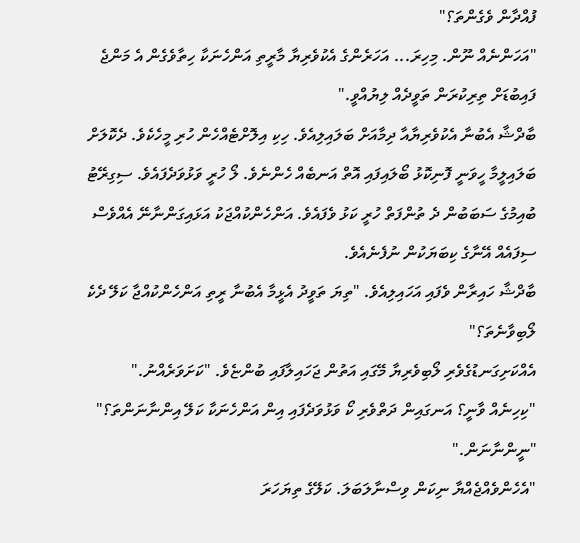ފުއްދާން ވެގެންތަ؟"
"އަހަންނެއް ނޫން. މިހިރަ... އަހަރެންގެ އެކުވެރިޔާ މާރީތި އަންހެނަކާ ހިތާވެގެން އެ މަންޖެ ފައިބުޑަށް ތިރިކުރަން ތަވީދެއް ލިޔުއްވީ."
ބާދްޝާ އެބުނާ އެކުވެރިޔާއާ ދިމާއަށް ބަލައިލިއެވެ. ހިކި އިލޮށްޓެއްހެން ހުރި މީހެކެވެ. ދެކޮލަށް ބަލައިލީމާ ހީވަނީ ފޮނިކޮޅު ބޯލައިފައި އޮތް އަނބެއް ހެންނެވެ. ލޯ ހުރީ ވަޅުވަދެފައެވެ. ސިގިރޭޓު ބުއިމުގެ ސަބަބުން ދެ ތުންފަތް ހުރީ ކަޅު ވެފައެވެ. އަންހެންކުއްޖަކު އަޅައިގަންނާނޭ އެއްވެސް ސިފައެއް އޭނާގެ ކިބަޔަކުން ނުފެނެއެވެ.
ބާދްޝާ ހައިރާން ވެފައި އަހައިލިއެވެ. "ތިޔަ ތަވީދު އެޅީމާ އެބުނާ ރީތި އަންހެންކުއްޖާ ކަލޭ ދެކެ ލޯބިވާނެތަ؟"
އެއްކަށިގަނޑުގެވެރި ލޯބިވެރިޔާ މޭގައި އަތުން ޖަހައިލާފައި ބުންޏެވެ. "ކަށަވަރެއްނު."
"ކިހިނެއް ވާނީ؟ އަނގައިން ދަތްވެރި ކޯ ވަޅުވަދެފައި އިން އަންހެނަކާ ކަލޭ އިންނާނަންތަ؟"
"ނީންނާނަން."
"އެހެންވެއްޖެއްޔާ ނިކަން ވިސްނާލަބަލަ. ކަލޭގެ ތިޔަހަރަ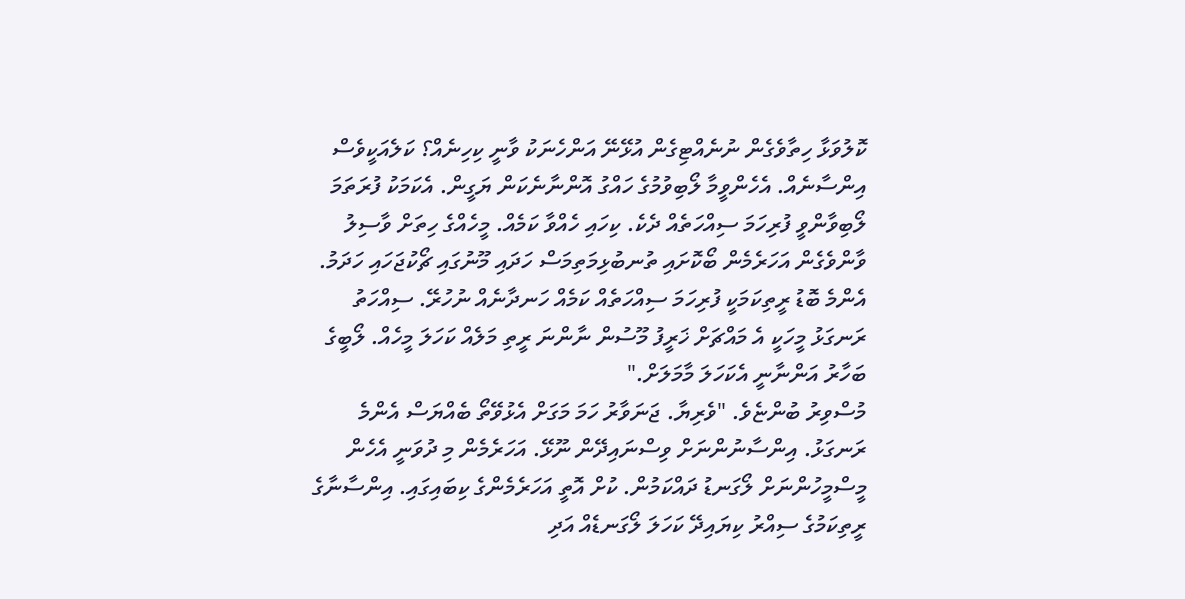ކޮލުވަޅާ ހިތާވެގެން ނުނެއްޓިގެން އުޅޭނޭ އަންހެނަކު ވާނީ ކިހިނެއް؟ ކަލެއަކީވެސް އިންސާނެއް. އެހެންވީމާ ލޯބިވުމުގެ ހައްގު އޮންނާނެކަން ޔަގީން. އެކަމަކު ފުރަތަމަ ލޯބިވާންވީ ފުރިހަމަ ސިއްހަތެއް ދެކެ. ކިހައި ހެއްވާ ކަމެއް. މީހެއްގެ ހިތަށް ވާސިލު ވާންވެގެން އަހަރެމެން ބޯކޮށައި ތުނބުޅިމަތިމަސް ހަދައި މޫނުގައި ޗޯކުޖަހައި ހަދަމު. އެންމެ ބޮޑު ރީތިކަމަކީ ފުރިހަމަ ސިއްހަތެއް ކަމެއް ހަނދާނެއް ނުހުރޭ. ސިއްހަތު ރަނގަޅު މީހަކީ އެ މައްޗަށް ޚަރީފު މޫސުން ނާންނަ ރީތި މަލެއް ކަހަލަ މީހެއް. ލޯބީގެ ބަހާރު އަންނާނީ އެކަހަލަ މާމަލަށް."
މުސްވިރު ބުންޏެވެ. "ވެރިޔާ. ޖަނަވާރު ހަމަ މަގަށް އެޅުވޭތޯ ބެއްޔަސް އެންމެ ރަނގަޅު. އިންސާނުންނަށް ވިސްނައިދޭން ނޫޅޭ. އަހަރެމެން މި ދުވަނީ އެހެން މީސްމީހުންނަށް ލޯގަނޑު ދައްކަމުން. ކުށް އޮތީ އަހަރެމެންގެ ކިބައިގައި. އިންސާނާގެ ރީތިކަމުގެ ސިއްރު ކިޔައިދޭ ކަހަލަ ލޯގަނޑެއް އަދި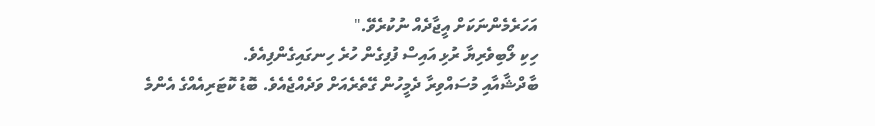އަހަރެމެންނަކަށް އީޖާދެއް ނުކުރެވޭ."
ހިކި ލޯބިވެރިޔާ ރުޅި އައިސް ފުފިގެން ހުރެ ހިނގައިގެންފިއެވެ.
ބާދްޝާއާއި މުސައްވިރާ ދެމީހުން ގޭތެރެއަށް ވަދެއްޖެއެވެ. ބޮޑު ކޮޓަރިއެއްގެ އެންމެ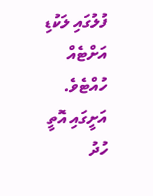ފުލުގައި ލަކުޑި އަށްޓެއް ހުއްޓެވެ. އަށީގައި އޮތީ ހުދު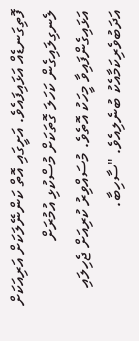ފޮތިގަނޑެއް އަޅައިފައެވެ. އަށީގައި އޮތް ކަންނޭލަކަށް އަރިއަކަށް ލެނގިލައިގެން ކަހަލަ ގޮތަކަށް މުސްކުޅި އުމުރަށް އަޅައިގެންފައިވާ މީހަކު އޮތެވެ. މުސައްވިރު ކުރިއަށް ޖެހިލައި އަދަބުވެރިކަމާއެކު ބުނެލިއެވެ. "ސާހިބާ.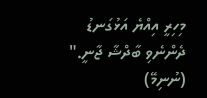މިހިރީ އިއްޔެ އަޅުގަނޑު ދެންނެވި ބާދްޝާ ޖާނީ."
(ނުނިމޭ)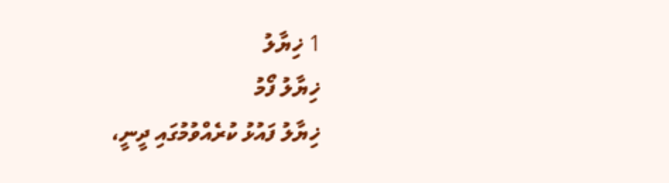1 ޚިޔާލު
ޚިޔާލު ފޯމު
ޚިޔާލު ފައުޅު ކުރެއްވުމުގައި ދީނީ،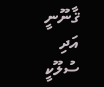ޤާނޫނީ އަދި ސުލޫކީ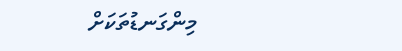މިންގަނޑުތަކަށް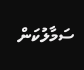ސަމާލުކަން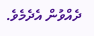ދެއްވުން އެދެމެވެ.